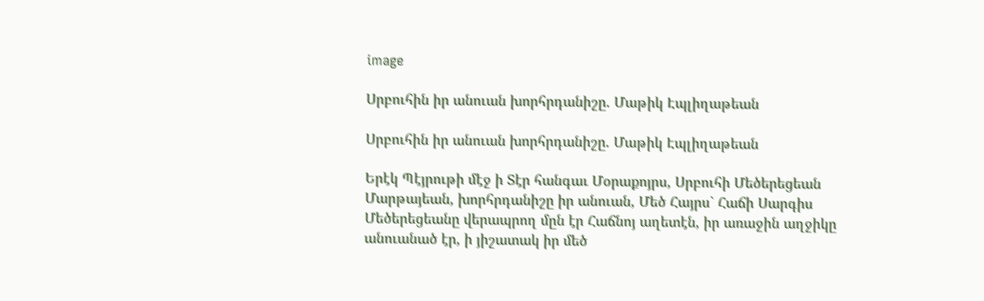image

Սրբուհին իր անուան խորհրդանիշը. Մաթիկ Էպլիղաթեան

Սրբուհին իր անուան խորհրդանիշը. Մաթիկ Էպլիղաթեան

Երէկ Պէյրութի մէջ ի Տէր հանգաւ Մօրաքոյրս, Սրբուհի Մեծերեցեան Մարթայեան, խորհրդանիշը իր անուան, Մեծ Հայրս` Հաճի Սարգիս Մեծերեցեանը վերապրող մըն էր Հաճնոյ աղետէն, իր առաջին աղջիկը անուանած էր, ի յիշատակ իր մեծ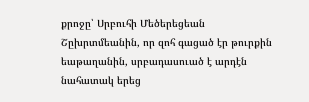քրոջը՝ Սրբուհի Մեծերեցեան Շըխրտմեանին, որ զոհ գացած էր թուրքին եաթաղանին, սրբադասուած է արդէն նահատակ երեց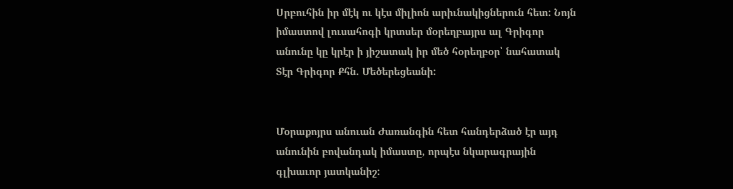Սրբուհին իր մէկ ու կէս միլիոն արիւնակիցներուն հետ: Նոյն իմաստով լուսահոգի կրտսեր մօրեղբայրս ալ Գրիգոր անունը կը կրէր ի յիշատակ իր մեծ հօրեղբօր՝ նահատակ Տէր Գրիգոր Քհն. Մեծերեցեանի:


Մօրաքոյրս անուան Ժառանգին հետ հանդերձած էր այդ անունին բովանդակ իմաստը, որպէս նկարագրային գլխաւոր յատկանիշ: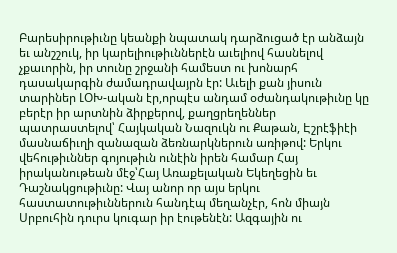Բարեսիրութիւնը կեանքի նպատակ դարձուցած էր անձայն եւ անշշուկ, իր կարելիութիւններէն աւելիով հասնելով չքաւորին, իր տունը շրջանի համեստ ու խոնարհ դասակարգին ժամադրավայրն էր: Աւելի քան յիսուն տարիներ ԼՕԽ-ական էր,որպէս անդամ օժանդակութիւնը կը բերէր իր արտնին ձիրքերով, քաղցրեղեններ պատրաստելով՝ Հայկական Նազուկն ու Քաթան, Էշրէֆիէի մասնաճիւղի զանազան ձեռնարկներուն առիթով: Երկու վեհութիւններ գոյութիւն ունէին իրեն համար Հայ իրականութեան մէջ՝Հայ Առաքելական Եկեղեցին եւ Դաշնակցութիւնը: Վայ անոր որ այս երկու հաստատութիւններուն հանդէպ մեղանչէր, հոն միայն Սրբուհին դուրս կուգար իր էութենէն: Ազգային ու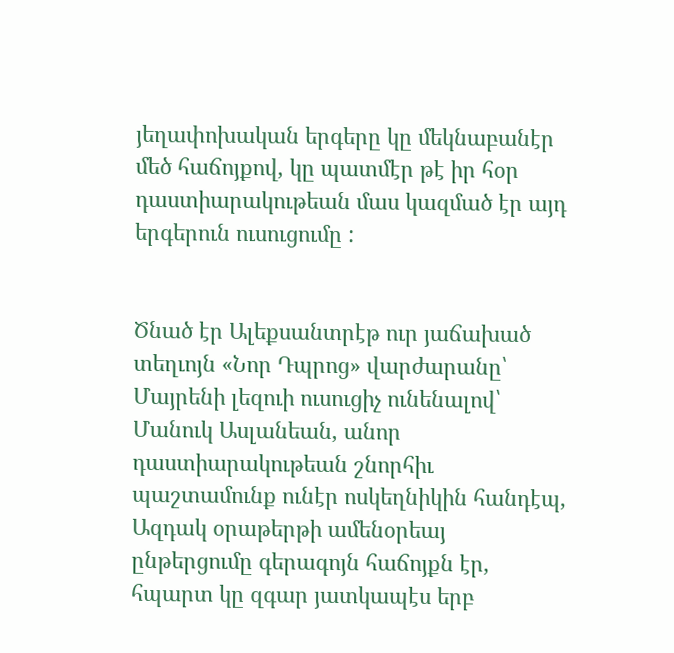յեղափոխական երգերը կը մեկնաբանէր մեծ հաճոյքով, կը պատմէր թէ իր հօր դաստիարակութեան մաս կազմած էր այդ երգերուն ուսուցումը :


Ծնած էր Ալեքսանտրէթ ուր յաճախած տեղւոյն «Նոր Դպրոց» վարժարանը՝ Մայրենի լեզուի ուսուցիչ ունենալով՝ Մանուկ Ասլանեան, անոր դաստիարակութեան շնորհիւ պաշտամունք ունէր ոսկեղնիկին հանդէպ, Ազդակ օրաթերթի ամենօրեայ ընթերցումը գերագոյն հաճոյքն էր, հպարտ կը զգար յատկապէս երբ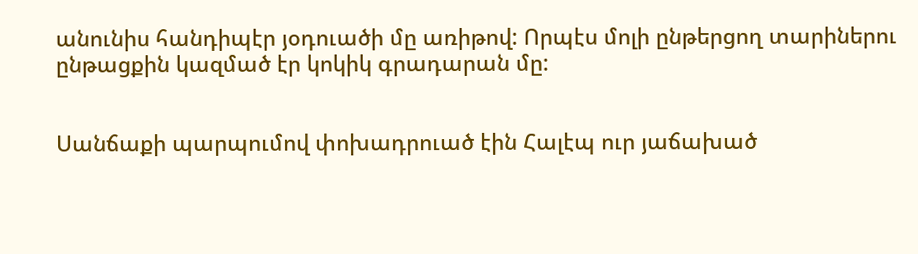անունիս հանդիպէր յօդուածի մը առիթով: Որպէս մոլի ընթերցող տարիներու ընթացքին կազմած էր կոկիկ գրադարան մը:


Սանճաքի պարպումով փոխադրուած էին Հալէպ ուր յաճախած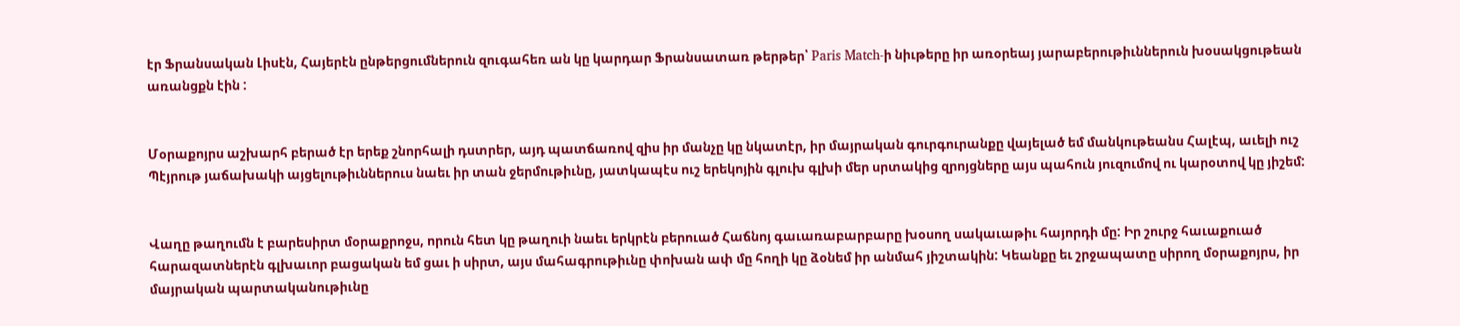էր Ֆրանսական Լիսէն, Հայերէն ընթերցումներուն զուգահեռ ան կը կարդար Ֆրանսատառ թերթեր՝ Paris Match-ի նիւթերը իր առօրեայ յարաբերութիւններուն խօսակցութեան առանցքն էին :


Մօրաքոյրս աշխարհ բերած էր երեք շնորհալի դստրեր, այդ պատճառով զիս իր մանչը կը նկատէր, իր մայրական գուրգուրանքը վայելած եմ մանկութեանս Հալէպ, աւելի ուշ Պէյրութ յաճախակի այցելութիւններուս նաեւ իր տան ջերմութիւնը, յատկապէս ուշ երեկոյին գլուխ գլխի մեր սրտակից զրոյցները այս պահուն յուզումով ու կարօտով կը յիշեմ:


Վաղը թաղումն է բարեսիրտ մօրաքրոջս, որուն հետ կը թաղուի նաեւ երկրէն բերուած Հաճնոյ գաւառաբարբարը խօսող սակաւաթիւ հայորդի մը: Իր շուրջ հաւաքուած հարազատներէն գլխաւոր բացական եմ ցաւ ի սիրտ, այս մահագրութիւնը փոխան ափ մը հողի կը ձօնեմ իր անմահ յիշտակին: Կեանքը եւ շրջապատը սիրող մօրաքոյրս, իր մայրական պարտականութիւնը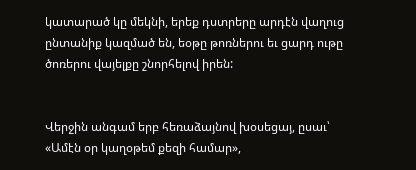կատարած կը մեկնի, երեք դստրերը արդէն վաղուց ընտանիք կազմած են, եօթը թոռներու եւ ցարդ ութը ծոռերու վայելքը շնորհելով իրեն:


Վերջին անգամ երբ հեռաձայնով խօսեցայ, ըսաւ՝ «Ամէն օր կաղօթեմ քեզի համար»,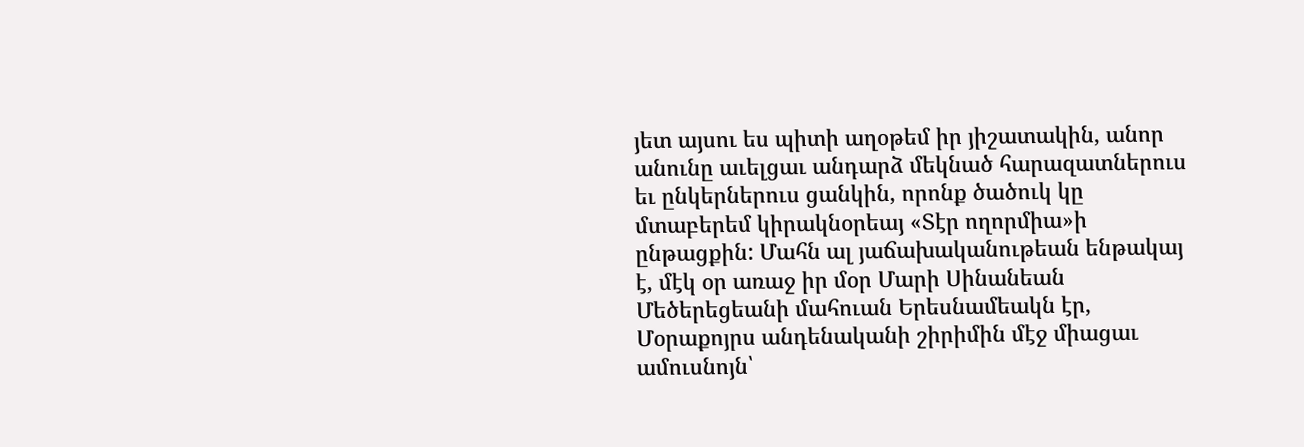յետ այսու ես պիտի աղօթեմ իր յիշատակին, անոր անունը աւելցաւ անդարձ մեկնած հարազատներուս եւ ընկերներուս ցանկին, որոնք ծածուկ կը մտաբերեմ կիրակնօրեայ «Տէր ողորմիա»ի ընթացքին: Մահն ալ յաճախականութեան ենթակայ է, մէկ օր առաջ իր մօր Մարի Սինանեան Մեծերեցեանի մահուան Երեսնամեակն էր, Մօրաքոյրս անդենականի շիրիմին մէջ միացաւ ամուսնոյն՝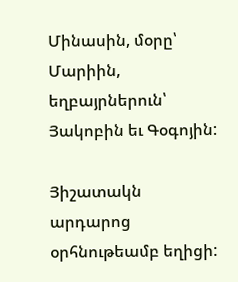Մինասին, մօրը՝ Մարիին, եղբայրներուն՝ Յակոբին եւ Գօգոյին:

Յիշատակն արդարոց օրհնութեամբ եղիցի: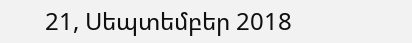21, Սեպտեմբեր 2018